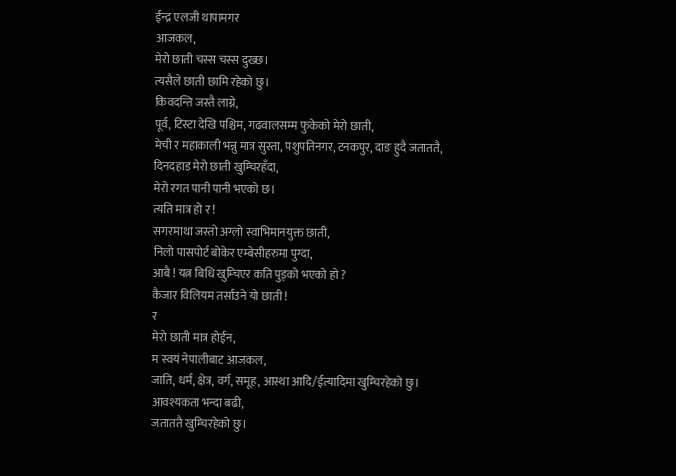ईन्द्र एलजी थापामगर
आजकल,
मेरो छाती चस्स चस्स दुख्छ।
त्यसैले छाती छामि रहेको छु।
किवदन्ति जस्तै लाग्ने,
पूर्व, टिस्टा देखि पश्चिम, गढवालसम्म फुकेको मेरो छाती,
मेची र महाकाली भन्नु मात्र सुस्ता, पशुपतिनगर, टनकपुर, दाङ हुदै जताततै,
दिनदहाड मेरो छाती खुम्चिरहँदा,
मेरो रगत पानी पानी भएको छ।
त्यति मात्र हो र !
सगरमाथा जस्तो अग्लो स्वाभिमानयुक्त छाती,
निलो पासपोर्ट बोकेर एम्बेसीहरुमा पुग्दा,
आबै ! यत्न बिधि खुम्चिएर कति पुड्को भएको हो ?
कैजार विलियम तर्साउने यो छाती !
र
मेरो छाती मात्र होईन,
म स्वयं नेपालीबाट आजकल,
जाति, धर्म, क्षेत्र, वर्ग, समूह, आस्था आदि/ईत्यादिमा खुम्चिरहेको छु।
आवश्यकता भन्दा बढी,
जताततै खुम्चिरहेको छु।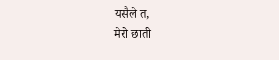यसैले त,
मेरो छाती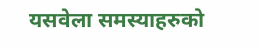यसवेला समस्याहरुको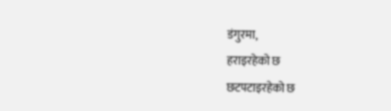डंगुरमा,
हराइरहेको छ
छटपटाइरहेको छ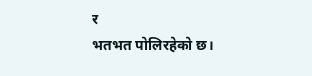र
भतभत पोलिरहेको छ।